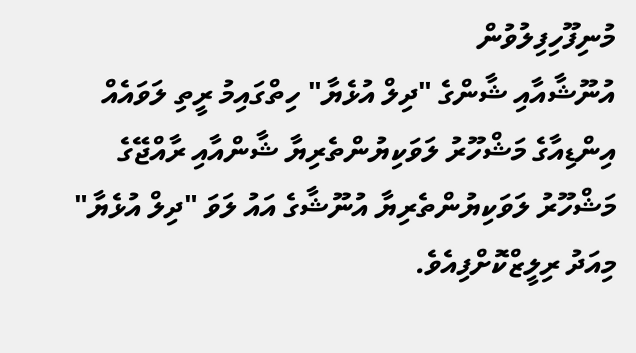މުނިފޫހިފިލުވުން
އުނޫޝާއާއި ޝާންގެ "ދިލް އުޅެޔާ" ހިތްގައިމު ރީތި ލަވައެއް
އިންޑިއާގެ މަޝްހޫރު ލަވަކިޔުންތެރިޔާ ޝާންއާއި ރާއްޖޭގެ މަޝްހޫރު ލަވަކިޔުންތެރިޔާ އުނޫޝާގެ އައު ލަވަ "ދިލް އުޅެޔާ" މިއަދު ރިލީޒްކޮށްފިއެވެ.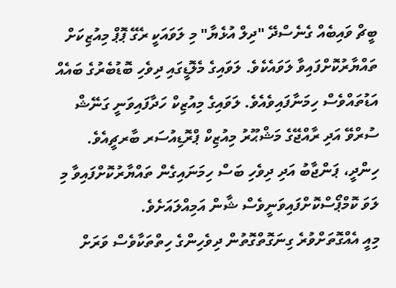ބީޗް ވައިބެއް ގެނެސްދޭ "ދިލް އުޅެޔާ" މި ލަވައަކީ ރެގޭ ޕޮޕް މިއުޒިކަށް ތައްޔާރުކޮށްފައިވާ ލަވައެކެވެ. ލަވައިގެ މެލޮޑީގައި ދިވެހި ބޮޑުބެރުގެ ބައެއް އަޑުތައްވެސް ހިމަނާފައިވެއެވެ. ލަވައިގެ މިއުޒިކް ހަދާފައިވަނީ ގަނޭޝް ސުރްވޭ އަދި ރާއްޖޭގެ މަޝްޙޫރު މިއުޒިކް ޕްރޮޑިއުސަރ ބާރޗީއެވެ. ހިންދީ، ޕަންޖާބު އަދި ދިވެހި ބަސް ހިމަނައިގެން ތައްޔާރުކޮށްފައިވާ މި ލަވަ ކޮމްޕޯސްކޮށްފައިވަނީވެސް ޝާން އަމިއްލައަށެވެ.
މިއީ އެއްގޮތަށްވުރެ ގިނަގޮތްގޮތުން ދިވެހިންގެ ހިތްތަކާވެސް ވަރަށް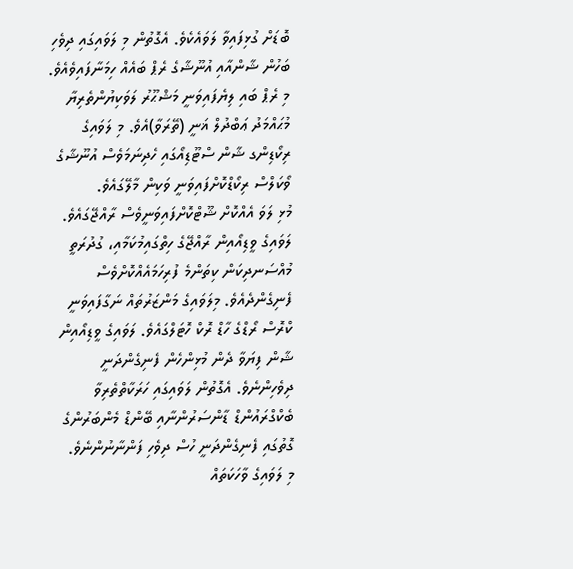ބޮޑަށް ގުޅިފައިވާ ލަވައެކެވެ. އެގޮތުން މި ލަވައިގައި ދިވެހި ބަހުން ޝާންއާއި އުނޫޝާގެ ރެޕް ބައެއް ހިމަނާފައިވެއެވެ. މި ރެޕް ބައި ލިޔެފައިވަނީ މަޝްޙޫރު ލަވަކިޔުންތެރިޔާ މުޙައްމަދު ޢަބްދުލް ޣަނީ (ތޭރަވާ)އެވެ. މި ލަވައިގެ ރިކޯޑިންގ ޝާން ސްޓޫޑިއޯގައި ހެދިނަމަވެސް އުނޫޝާގެ ވޯކަލްސް ރިކޯޑްކޮށްފައިވަނީ ވަކިން މާލޭގައެވެ.
މުޅި ލަވަ އެއްކޮށް ޝޫޓްކޮށްފައިވަނީވެސް ރާއްޖޭގައެވެ. ލަވައިގެ ވީޑިއޯއިން ރާއްޖޭގެ ހިތްގައިމުކަމާއި، ގުދުރަތީ މުއްސަނދިކަން ކިތަންމެ ފުރިހަމައެއްކޮށްވެސް ފެނިގެންދެއެވެ. މިލަވައިގެ މަންޒަރުތައް ނަގާފައިވަނީ ކްރޮސް ރޯޑްގެ ހާޑް ރޮކް ހޮޓަލްގައެވެ. ލަވައިގެ ވީޑިއޯއިން ޝާން ފިޔަވާ ދެން މުޅިންހެން ފެނިގެންދަނީ ދިވެހިންނެވެ. އެގޮތުން ލަވައިގައި ހަރަކާތްތެރިވާ ބެކްގްރައުންޑް ޑާންސަރުންނާއި ބޭންޑް މެންބަރުންގެ ގޮތުގައި ފެނިގެންދަނީ ހުސް ދިވެހި ފަންނާނުންނެވެ.
މި ލަވައިގެ ވާހަކަތައް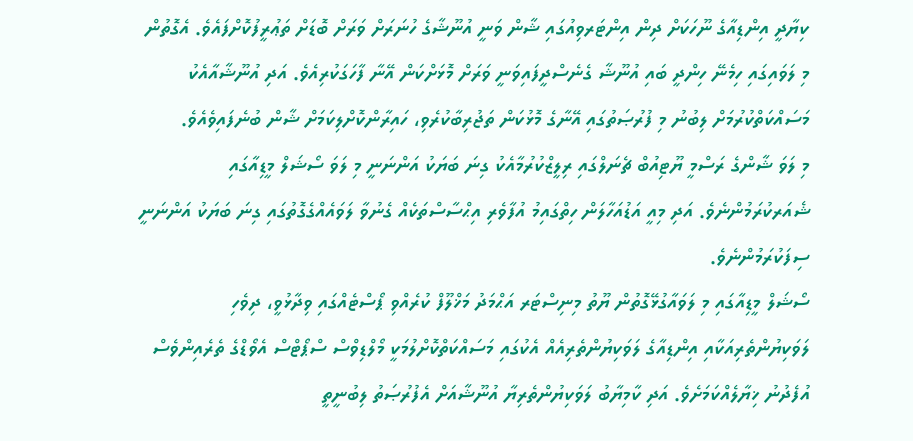ކިޔާދީ އިންޑިއާގެ ނޫހަކަށް ދިން އިންޓަރވިއުގައި ޝާން ވަނީ އުނޫޝާގެ ހުނަރަށް ވަރަށް ބޮޑަށް ތަޢުރީފުކޮށްފައެވެ. އެގޮތުން މި ލަވައިގައި ހިމެނޭ ހިންދީ ބައި އުނޫޝާ ގެނެސްދީފައިވަނީ ވަރަށް މޮޅަށްކަން އޭނާ ފާހަގަކުރިއެވެ. އަދި އުނޫޝާއާއެކު މަސައްކަތްކުރުމަށް ލިބުނު މި ފުރުޞަތުގައި އޭނާގެ މޮޅުކަން ތަޖުރިބާކުރެވި، ހައިރާންކޮށްލިކަމަށް ޝާން ބުނެފައިވެއެވެ.
މި ލަވަ ޝާންގެ ރަސްމީ ޔޫޓިއުބް ޗެނަލްގައި ރިލީޒްކުރުމާއެކު ގިނަ ބަޔަކު އަންނަނީ މި ލަވަ ސޯޝަލް މީޑިއާގައި ޝެއަރކުރަމުންނެވެ. އަދި މިއީ އަޑުއަހާލަން ހިތްގައިމު އުފާވެރި އިޙްސާސްތަކެއް ގެނުވާ ލަވައެއްގެގޮތުގައި ގިނަ ބަޔަކު އަންނަނީ ސިފަކުރަމުންނެވެ.
ސޯޝަލް މީޑިއާގައި މި ލަވައާގުޅޭގޮތުން ޔޫތު މިނިސްޓަރ އަޙްމަދު މަޚްލޫފް ކުރެއްވި ޕޯސްޓެއްގައި ވިދާޅުވީ، ދިވެހި ލަވަކިޔުންތެރިއަކާއި އިންޑިއާގެ ލަވަކިޔުންތެރިއެއް އެކުގައި މަސައްކަތްކޮށްލުމަކީ މޯލްޑިވްސް ސްޕޯޓްސް އެވޯޑްގެ ތެރެއިންވެސް އުފެދުނު ޚިޔާލެއްކަމަށެވެ. އަދި ކާމިޔާބު ލަވަކިޔުންތެރިޔާ އުނޫޝާއަށް އެފުރުޞަތު ލިބުނީތީ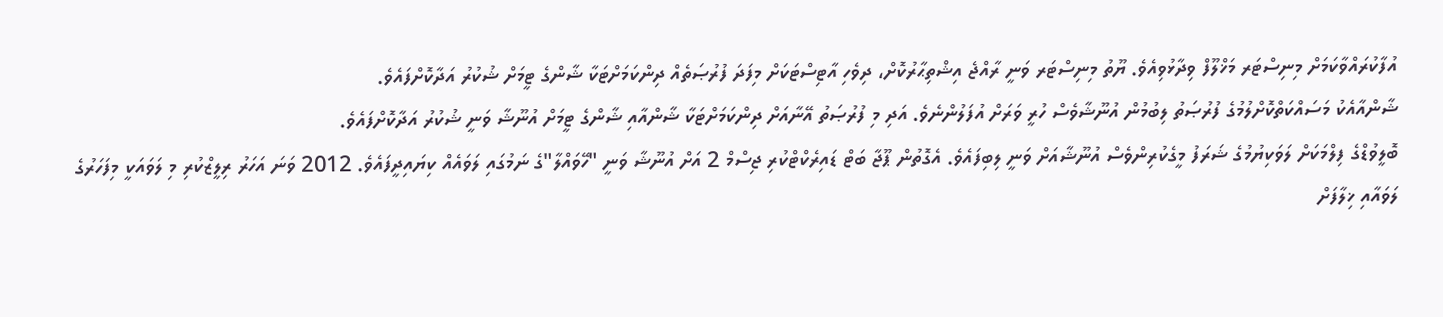އުފާކުރައްވާކަމަށް މިނިސްޓަރ މަޚްލޫފް ވިދާޅުވިއެވެ. ޔޫތު މިނިސްޓަރ ވަނީ ރާއްޖެ އިޝްތިޙާރުކޮށް، ދިވެހި އާޓިސްޓަކަށް މިފަދަ ފުރުޞަތެއް ދިންކަމަށްޓަކާ ޝާންގެ ޓީމަށް ޝުކުރު އަދާކޮށްފައެވެ.
ޝާންއާއެކު މަސައްކަތްކޮށްލުމުގެ ފުރުޞަތު ލިބުމުން އުނޫޝާވެސް ހުރީ ވަރަށް އުފަލުންނެވެ. އަދި މި ފުރުޞަތު އޭނާއަށް ދިންކަމަށްޓަކާ ޝާންއާއި ޝާންގެ ޓީމަށް އުނޫޝާ ވަނީ ޝުކުރު އަދާކޮށްފައެވެ.
ބޮލީވުޑްގެ ފިލްމަކަށް ލަވަކިޔުމުގެ ޝަރަފު މީގެކުރިންވެސް އުނޫޝާއަށް ވަނީ ލިބިފައެވެ. އެގޮތުން ޕޫޖާ ބަޓް ޑައިރެކްޓްކުރި ޖިސްމް 2 އަށް އުނޫޝާ ވަނީ "ހޭވައްލާ"ގެ ނަމުގައި ލަވައެއް ކިޔައިދީފައެވެ. 2012 ވަނަ އަހަރު ރިލީޒްކުރި މި ލަވައަކީ މިފަހަރުގެ ލަވައާއި ޚިލާފަށް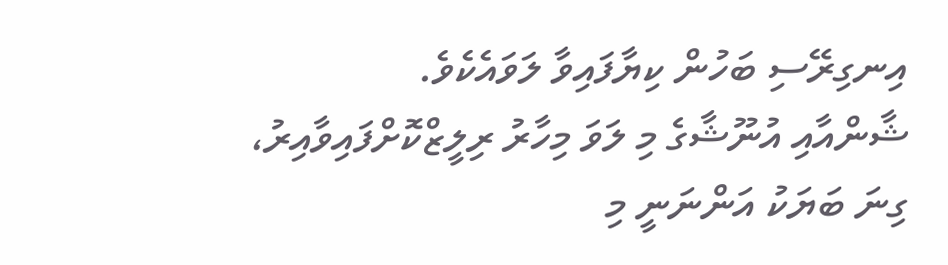އިނގިރޭސި ބަހުން ކިޔާފައިވާ ލަވައެކެވެ.
ޝާންއާއި އުނޫޝާގެ މި ލަވަ މިހާރު ރިލީޒްކޮށްފައިވާއިރު، ގިނަ ބަޔަކު އަންނަނީ މި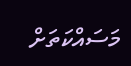މަސައްކަތަށް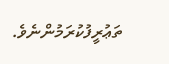ތަޢުރީފުކުރަމުންނެވެ.